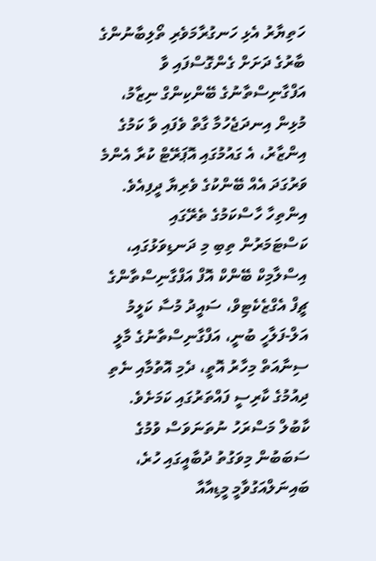ހަތިޔާރު އެޅި ހަނގުރާމަވެރި ތޯލިބާނުންގެ ބާރުގެ ދަށަށް ގެންގޮސްފައި ވާ އަފްގާނިސްތާނުގެ ބޭންކިންގް ނިޒާމު، މުޅިން އިނދަޖެހުމާ ގާތް ވެފައި ވާ ކަމުގެ އިންޒާރު، އެ ގައުމުގައި އޮޕަރޭޓް ކުރާ އެންމެ ވަރުގަދަ އެއް ބޭންކުގެ ވެރިޔާ ދީފިއެވެ.
އިންތިހާ ހާސްކަމުގެ ތެރޭގައި ކަސްޓަމަރުން ތިބި މި ދަނޑިވަޅުގައި، އިސްލާމިކް ބޭންކް އޮފް އަފްގާނިސްތާންގެ ޗީފް އެގްޒެކެޓިވް، ސައީދު މުސާ ކަލީމު އަލް-ފަލާހީ ބުނީ، އަފްގާނިސްތާނުގެ މާލީ ސިނާއަތް މިހާރު އޮތީ، ދެމި އޮތުމާއި ނެތި ދިއުމުގެ ކާރިސީ ފައްތަރުގައި ކަމަށެވެ.
ކާބުލް މަސްރަހު ނުތަނަވަސް ވުމުގެ ސަބަބުން މިވަގުތު ދުބާއީގައި ހުރެ، ބައިނަލްއަގުވާމީ މީޑިއާއާ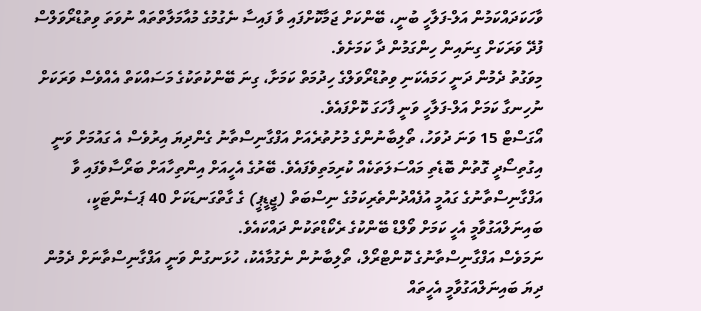ވާހަކަދައްކަމުން އަލް-ފަލާހީ ބުނީ، ބޭންކަށް ޖަމާކޮށްފައި ވާ ފައިސާ ނެގުމުގެ މުއާމަލާތްތައް ނުވަތަ ވިތުޑްރޯވަލްސް ފުދޭ ވަރަކަށް ގިނައިން ހިންގަމުން ދާ ކަމަށެވެ.
މިވަގުތު ދެމުން ދަނީ ހަމައެކަނި ވިތުޑްރޯވަލްގެ ހިދުމަތް ކަމަށާ، ގިނަ ބޭންކުތަކުގެ މަސައްކަތް އެއްވެސް ވަރަކަށް ނުހިނގާ ކަމަށް އަލް-ފަލާހީ ވަނީ ފާހަގަ ކޮށްފައެވެ.
އޯގަސްޓް 15 ވަނަ ދުވަހު، ތޯލިބާނުންގެ މުށުތުރެއަށް އަފްގާނިސްތާނު ގެންދިޔަ އިރުވެސް އެ ގައުމަށް ވަނީ އިގުތިސޯދީ ގޮތުން ބޮޑެތި މައްސަލަތަކެއް ކުރިމަތިވެފައެވެ. ބޭރުގެ އެހީއަށް އިންތިހާއަށް ބަރޯސާވެފައި ވާ އަފްގާނިސްތާނުގެ ގައުމީ އުފެއްދުންތެރިކަމުގެ ނިސްބަތް (ޖީޑީޕީ) ގެ ގާތްގަނޑަކަށް 40 ޕަސެންޓަކީ، ބައިނަލްއަގުވާމީ އެހީ ކަމަށް ވޯލްޑް ބޭންކުގެ ރެކޯޑްތަކުން ދައްކައެވެ.
ނަމަވެސް އަފްގާނިސްތާނުގެ ކޮންޓްރޯލް، ތޯލިބާނުން ނެގުމާއެކު، ހުޅަނގުން ވަނީ އަފްގާނިސްތާނަށް ދެމުން ދިޔަ ބައިނަލްއަގުވާމީ އެހީތައް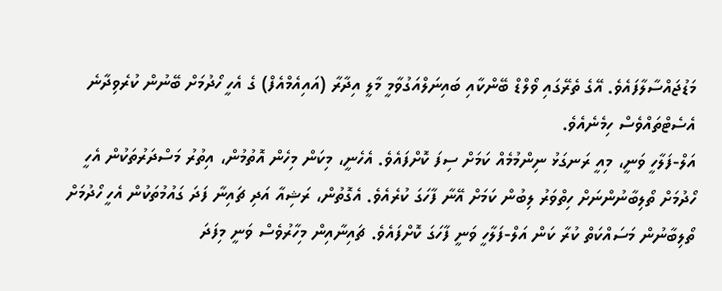މަޑުޖައްސާލާފައެވެ. އޭގެ ތެރޭގައި ވޯލްޑް ބޭންކާއި ބައިނަލްއަގުވާމީ މާލީ އިދާރާ (އައިއެމްއެފް) ގެ އެހީ ހޯދުމަށް ބޭނުން ކުރެވިދާނެ އެސެޓްތައްވެސް ހިމެނެއެވެ.
އަލް-ފަލާހީ ވަނީ، މިއީ ރަނގަޅު ނިންމުމެއް ކަމަށް ސިފަ ކޮށްފައެވެ. އެހެނީ، މިކަން މިހެން އޮތުމުން، އިތުރު މަސްދަރުތަކުން އެހީ ހޯދުމަށް ތޯލިބާނުންނަށް ހިތްވަރު ލިބުން ކަމަށް އޭނާ ފާހަގަ ކުރެއެވެ. އެގޮތުން، ރަޝިއާ އަދި ޗައިނާ ފަދަ ގައުމުތަކުން އެހީ ހޯދުމަށް ތޯލިބާނުން މަސައްކަތް ކުރާ ކަން އަލް-ފަލާހީ ވަނީ ފާހަގަ ކޮށްފައެވެ. ޗައިނާއިން މިހާރުވެސް ވަނީ މިފަދަ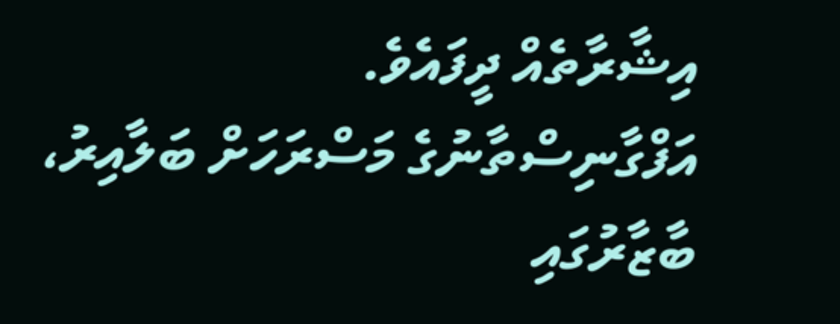އިޝާރާތެއް ދީފައެވެ.
އަފްގާނިސްތާނުގެ މަސްރަހަށް ބަލާއިރު، ބާޒާރުގައި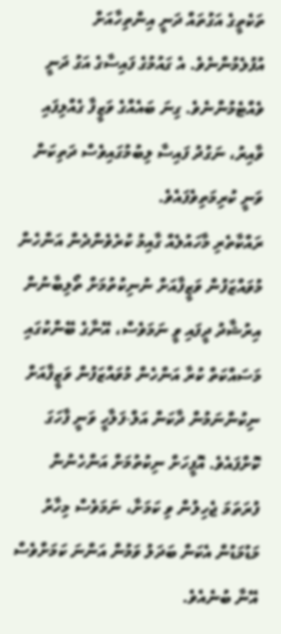ތަކެތީގެ އަގުތައް ދަނީ އިންތިހާއަށް އުފުލެމުންނެވެ. އެ ގައުމުގެ ފައިސާގެ އަގު ދަނީ ވެއްޓެމުންނެވެ. ގިނަ ބައެއްގެ ވަޒީފާ ގެއްލިފައި ވާއިރު، ނަގުދު ފައިސާ ލިބުމުގައިވެސް ދަތިކަން ވަނީ ކުރިމަތިވެފައެވެ.
ރައްކާތެރި މާހައުލެއް ގާއިމު ކުރެވެންދެން އަންހެން މުވައްޒަފުން ވަޒީފާއަށް ނުނިކުތުމަށް ތޯލިބާނުން އިރުޝާދު ދީފައި ވީ ނަމަވެސް، އޭނާގެ ބޭންކުގައި މަސައްކަތް ކުރާ އަންހެން މުވައްޒަފުން ވަޒީފާއަށް ނިކުންނަމުން ދާކަން އަލް-ފަލާހީ ވަނީ ފާހަގަ ކޮށްފައެވެ. އޮފީހަށް ނިކުތުމަށް އަންހެނުން ފުރަތަމަ ޖެހިލުން ވި ކަމަށާ، ނަމަވެސް މިހާރު މަޑުމަޑުން އެކަން ބަދަލު ވަމުން އަންނަ ކަމަށްވެސް އޭނާ ބުނެއެވެ.